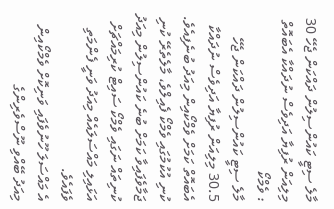މާލެ ސިޓީ ކައުންސިލުން ދައްކަން ޖެހޭ 30 މިލިއަން ރުފިޔާ އަދިވެސް ނުދައްކާ އެބައޮތް : ވެމްކޯ
މާލެ ސިޓީ ކައުންސިލުން ދައްކަން ޖެހޭ 30.5 މިލިއަން ރުފިޔާ އަދިވެސް ނުދައްކާ އެބައޮތް ކަމަށް ވެމްކޯއިން މިއަދު ބުނެފިއެވެ.
ކުނި އުކުމުގައި ވެމްކޯ ފެއިލްވެ، މާލެތެރޭ ކުނި ޖަމާވެފައިވާ ކަމަށް ބުނެ ކައުންސިލުން މިއަދު ކުނިތައް ނަގައި ވެމްކޯ ސައިޓް ކުރިމައްޗަށް އަޅައިލި މައްސަލައެއް މިއަދު ވަނީ ފެންމަތި ވެފައެވެ.
އެ މައްސަލަ ހޫނުވެފައި ވަނިކޮށް ވެމްކޯއިން މިއަދު ބޭއްވި ނޫސްވެރިންގެ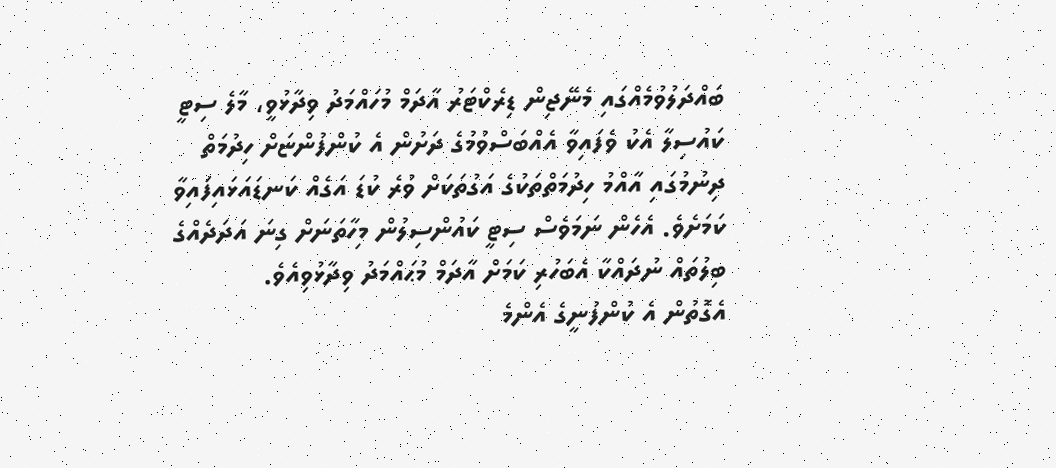ބައްދަލުވުމެއްގައި މެނޭޖިން ޑިރެކްޓަރު އާދަމް މުހައްމަދު ވިދާޅުވީ، މާލެ ސިޓީ ކައުސިލާ އެކު ވެފައިވާ އެއްބަސްވުމުގެ ދަށުން އެ ކުންފުންޏަށް ހިދުމަތް ދިނުމުގައި އާއްމު ހިދުމަތްތަކުގެ އަގުތަކަށް ވުރެ ކުޑަ އަގެއް ކަނޑައަޅައިފައިވާ ކަމަށެވެ. އެހެން ނަމަވެސް ސިޓީ ކައުންސިލުން މިހާތަނަށް ގިނަ އަދަދެއްގެ ބިލުތައް ނުދައްކާ އެބަހުރި ކަމަށް އާދަމް މުޙައްމަދު ވިދާޅުވިއެވެ.
އެގޮތުން އެ ކުންފުނީގެ އެންމެ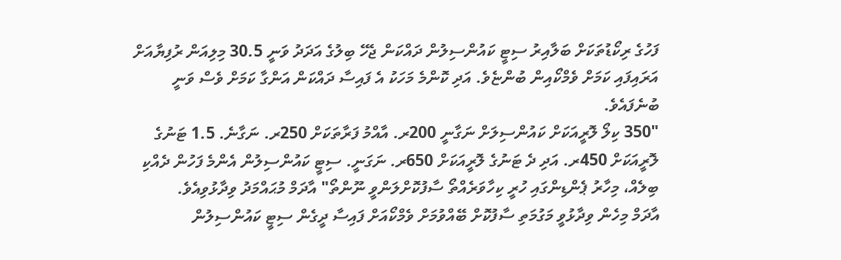ފަހުގެ ރިކޯޑުތަކަށް ބަލާއިރު ސިޓީ ކައުންސިލުން ދައްކަން ޖެހޭ ބިލުގެ އަދަދު ވަނީ 30.5 މިލިއަން ރުފިޔާއަށް އަރައިފައި ކަމަށް ވެމްކޯއިން ބުންޏެވެ. އަދި ކޮންމެ މަހަކު އެ ފައިސާ ދައްކަން އަންގާ ކަމަށް ވެސް ވަނީ ބުނެފައެވެ.
"350 ކިލޯ ލޮރީއަކަށް ކައުންސިލަށް ނަގާނީ 200ރ. އާއްމު ފަރާތަކަށް 250ރ. ނަގާނެ. 1.5 ޓަނުގެ ލޮރީއަކަށް 450ރ. އަދި ދެ ޓަނުގެ ލޮރީއަކަށް 650ރ. ނަގަނީ. ސިޓީ ކައުންސިލުން އެންމެ ފަހުން ދެއްކި ބިލެއް، މިހާރު ޕެންޑިންގައި ހުރީ ކިހާވަރެއްތޯ ސާފުކޮށްލަންވީ ނޫންތޯ" އާދަމް މުޙައްމަދު ވިދާޅުވިއެވެ.
އާދަމް މިހެން ވިދާޅުވީ މަގުމަތި ސާފުކޮށް ބޭއްވުމަށް ވެމްކޯއަށް ފައިސާ ދީގެން ސިޓީ ކައުންސިލުން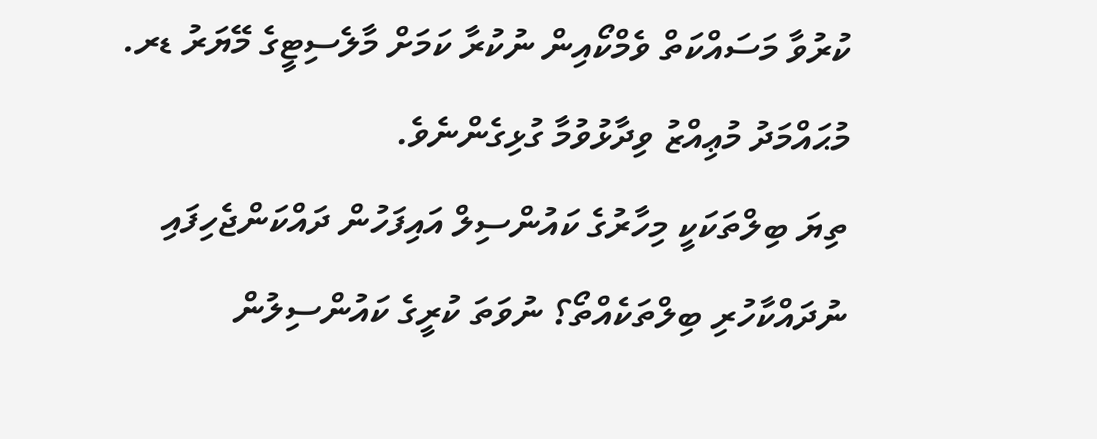ކުރުވާ މަސައްކަތް ވެމްކޯއިން ނުކުރާ ކަމަށް މާލެސިޓީގެ މޭޔަރު ޑރ. މުޙައްމަދު މުޢިއްޒު ވިދާޅުވުމާ ގުޅިގެންނެވެ.
ތިޔަ ބިލްތަކަކީ މިހާރުގެ ކައުންސިލް އައިފަހުން ދައްކަންޖެހިފައި ނުދައްކާހުރި ބިލްތަކެއްތޯ؟ ނުވަތަ ކުރީގެ ކައުންސިލުން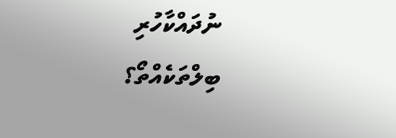ނުދައްކާހުރި ބިލްތަކެއްތޯ؟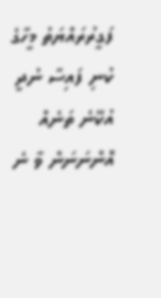ފަގީރުރައްޔަތު މީހާގެ ކުނި ފައިސާ ނުދީ އުކޭނެ ތަނެއް އޮންނަނަން ވާ ނެ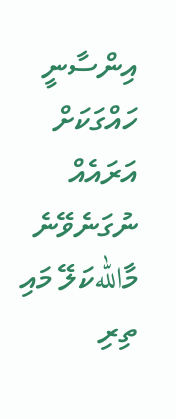އިންސާނީ ހައްގަކަށް އަރައެއް ނުގަނެވޭނެ މާاللهކަލޭ މައި ތިރި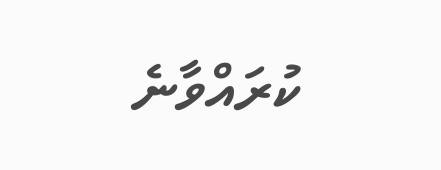ކުރައްވާނެ